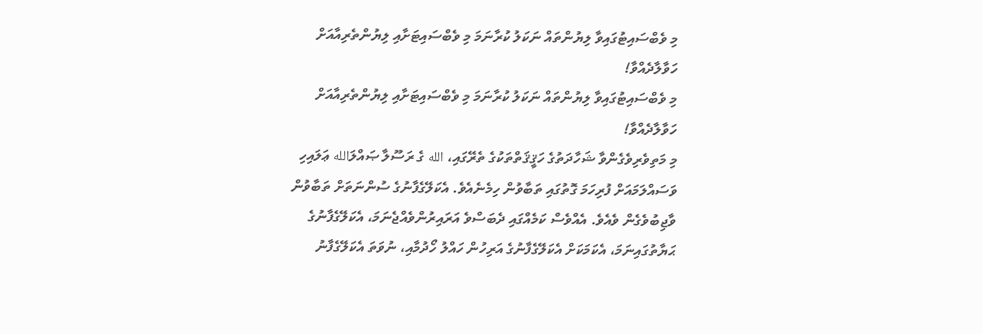މި ވެބްސައިޓުގައިވާ ލިޔުންތައް ނަކަލު ކުރާނަމަ މި ވެބްސައިޓަށާއި ލިޔުންތެރިއާއަށް ހަވާލާދެއްވާ!
މި ވެބްސައިޓުގައިވާ ލިޔުންތައް ނަކަލު ކުރާނަމަ މި ވެބްސައިޓަށާއި ލިޔުންތެރިއާއަށް ހަވާލާދެއްވާ!
މި މަތިވެރިވެގެންވާ ޝަހާދަތުގެ ހަޤީޤަތްތަކުގެ ތެރޭގައި، الله ގެ ރަސޫލާ ޞައްލަالله ޢަލައިހި ވަސައްލަމައަށް ފުރިހަމަ ގޮތުގައި ތަބާވުން ހިމެނެއެވެ. އެކަލޭގެފާނުގެ ސުންނަތަށް ތަބާވުން ވާޖިބުވެގެން ވެއެވެ. އެއްވެސް ކަމެއްގައި ދެބަސްވެ އަރައިރުންވެއްޖެނަމަ، އެކަލޭގެފާނުގެ ޙަޔާތުގައިނަމަ، އެކަމަކަށް އެކަލޭގެފާނުގެ އަރިހުން ހައްލު ހޯދުމާއި، ނުވަތަ އެކަލޭގެފާނު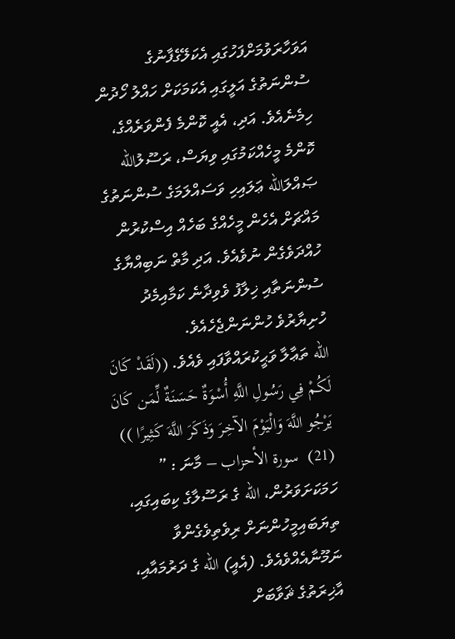އަވަހާރަވުމަށްފަހުގައި އެކަލޭގެފާނުގެ ސުންނަތުގެ އަލީގައި އެކަމަކަށް ހައްލު ހޯދުން ހިމެނެއެވެ. އަދި، އެއީ ކޮންމެ ފެންވަރެއްގެ، ކޮންމެ މީހެއްކަމުގައި ވިޔަސް، ރަސޫލުالله ޞައްލަالله ޢަލައިހި ވަސައްލަމަގެ ސުންނަތުގެ މައްޗަށް އެހެން މީހެއްގެ ބަހެއް އިސްކުރުން ހުއްދަވެގެން ނުވެއެވެ. އަދި މާތް ނަބިއްޔާގެ ސުންނަތާއި ޚިލާފު ވެވިދާނެ ކަމާއިމެދު ހުށިޔާރުވެ ހުންނަންޖެހެއެވެ.
الله ތަޢާލާ ވަޙީކުރައްވާފައި ވެއެވެ. ((لَقَدْ كَانَ لَكُمْ فِي رَسُولِ اللَّهِ أُسْوَةٌ حَسَنَةٌ لِّمَن كَانَ يَرْجُو اللَّهَ وَالْيَوْمَ الآخِرَ وَذَكَرَ اللَّهَ كَثِيرًا )) (21)  سورة الأحزاب – މާނަ : ” ހަމަކަށަވަރުން، الله ގެ ރަސޫލާގެ ކިބައިގައި، ތިޔަބައިމީހުންނަށް ރިވެތިވެގެންވާ ނަމޫނާއެއްވެއެވެ. (އެއީ) الله ގެ ދަރުމައާއި، އާޚިރަތުގެ ޘަވާބަށް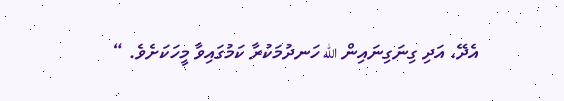އެދޭ، އަދި ގިނަގިނައިން الله ހަނދުމަކުރާ ކަމުގައިވާ މީހަކަށެވެ. “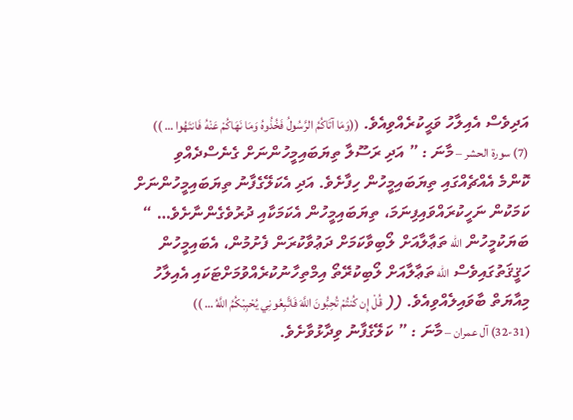އަދިވެސް އެއިލާހު ވަޙީކުރެއްވިއެވެ. ((وَمَا آتَاكُمُ الرَّسُولُ فَخُذُوهُ وَمَا نَهَاكُمْ عَنْهُ فَانتَهُوا … )) (7) سورة الحشر – މާނަ : ” އަދި ރަސޫލާ ތިޔަބައިމީހުންނަށް ގެނެސްދެއްވި ކޮންމެ އެއްޗެއްގައި ތިޔަބައިމީހުން ހިފާށެވެ. އަދި އެކަލޭގެފާނު ތިޔަބައިމީހުންނަށް ކަމަކުން ނަހީކުރައްވައިފިނަމަ، ތިޔަބައިމީހުން އެކަމަކާއި ދުރުވެގެންނާށެވެ… “
ބަޔަކުމީހުން الله ތަޢާލާއަށް ލޯބިވާކަމަށް ދަޢުވާކުރަން ފެށުމުން، އެބައިމީހުން ހަޤީޤަތުގައިވެސް الله ތަޢާލާއަށް ލޯބިކުރޭތޯ އިމްތިހާނުކުރެއްވުމަށްޓަކައި އެއިލާހު މިއާޔަތް ބާވައިލެއްވިއެވެ. (( قُلْ إِن كُنتُمْ تُحِبُّونَ اللَّهَ فَاتَّبِعُونِي يُحْبِبْكُمُ اللَّهُ … ))  (31-32) آل عمران – މާނަ : ” ކަލޭގެފާނު ވިދާޅުވާށެވެ.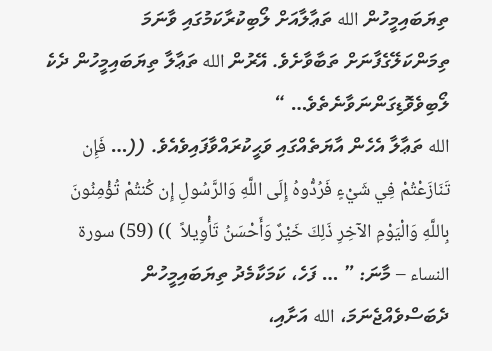ތިޔަބައިމީހުން الله ތަޢާލާއަށް ލޯބިކުރާކަމުގައި ވާނަމަ ތިމަންކަލޭގެފާނަށް ތަބާވާށެވެ. އޭރުން الله ތަޢާލާ ތިޔަބައިމީހުން ދެކެ ލޯބިވެވޮޑިގަންނަވާނެތެވެ… “
الله ތަޢާލާ އެހެން އާޔަތެއްގައި ވަޙީކުރައްވާފައިވެއެވެ. ((… فَإِن تَنَازَعْتُمْ فِي شَيْءٍ فَرُدُّوهُ إِلَى اللَّهِ وَالرَّسُولِ إِن كُنتُمْ تُؤْمِنُونَ بِاللَّهِ وَالْيَوْمِ الآخِرِ ذَلِكَ خَيْرٌ وَأَحْسَنُ تَأْوِيلاً  )) (59) سورة النساء – މާނަ: ” … ފަހެ، ކަމަކާމެދު ތިޔަބައިމީހުން ދެބަސްވެއްޖެނަމަ، الله އަށާއި،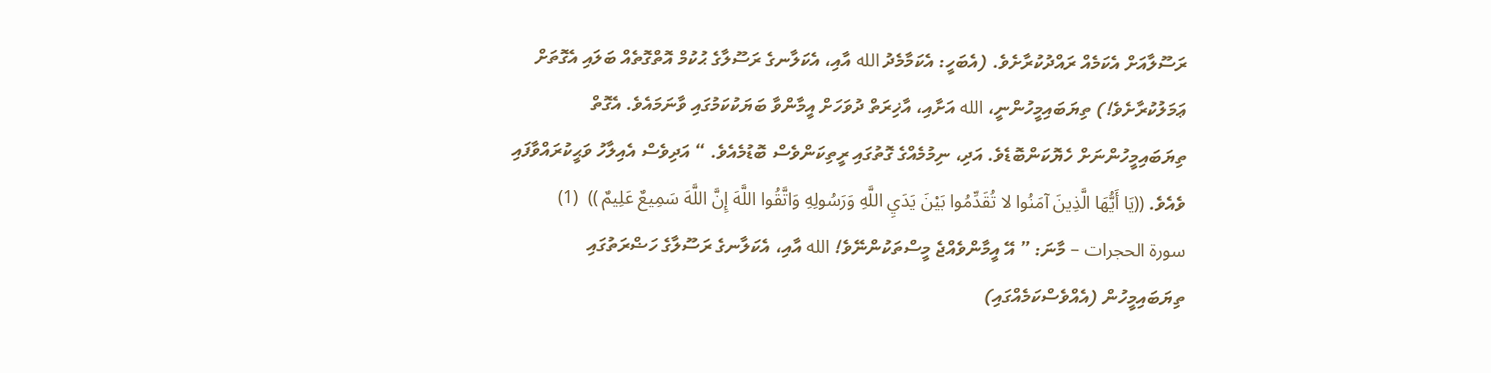ރަސޫލާއަށް އެކަމެއް ރައްދުކުރާށެވެ. (އެބަހީ: އެކަމާމެދު الله އާއި، އެކަލާނގެ ރަސޫލާގެ ޙުކުމް އޮތްގޮތެއް ބަލައި އެގޮތަށް ޢަމަލުކުރާށެވެ!) ތިޔަބައިމީހުންނީ، الله އަށާއި، އާޚިރަތް ދުވަހަށް އީމާންވާ ބަޔަކުކަމުގައި ވާނަމައެވެ. އެގޮތް ތިޔަބައިމީހުންނަށް ހެޔޮކަންބޮޑެވެ. އަދި، ނިމުމެއްގެ ގޮތުގައި ރީތިކަންވެސް ބޮޑުމެއެވެ. “ އަދިވެސް އެއިލާހު ވަޙީކުރައްވާފައި ވެއެވެ. ((يَا أَيُّهَا الَّذِينَ آمَنُوا لا تُقَدِّمُوا بَيْنَ يَدَيِ اللَّهِ وَرَسُولِهِ وَاتَّقُوا اللَّهَ إِنَّ اللَّهَ سَمِيعٌ عَلِيمٌ ))  (1) سورة الحجرات – މާނަ: ” އޭ އީމާންވެއްޖެ މީސްތަކުންނޭވެ! الله އާއި، އެކަލާނގެ ރަސޫލާގެ ހަޟްރަތުގައި ތިޔަބައިމީހުން (އެއްވެސްކަމެއްގައި)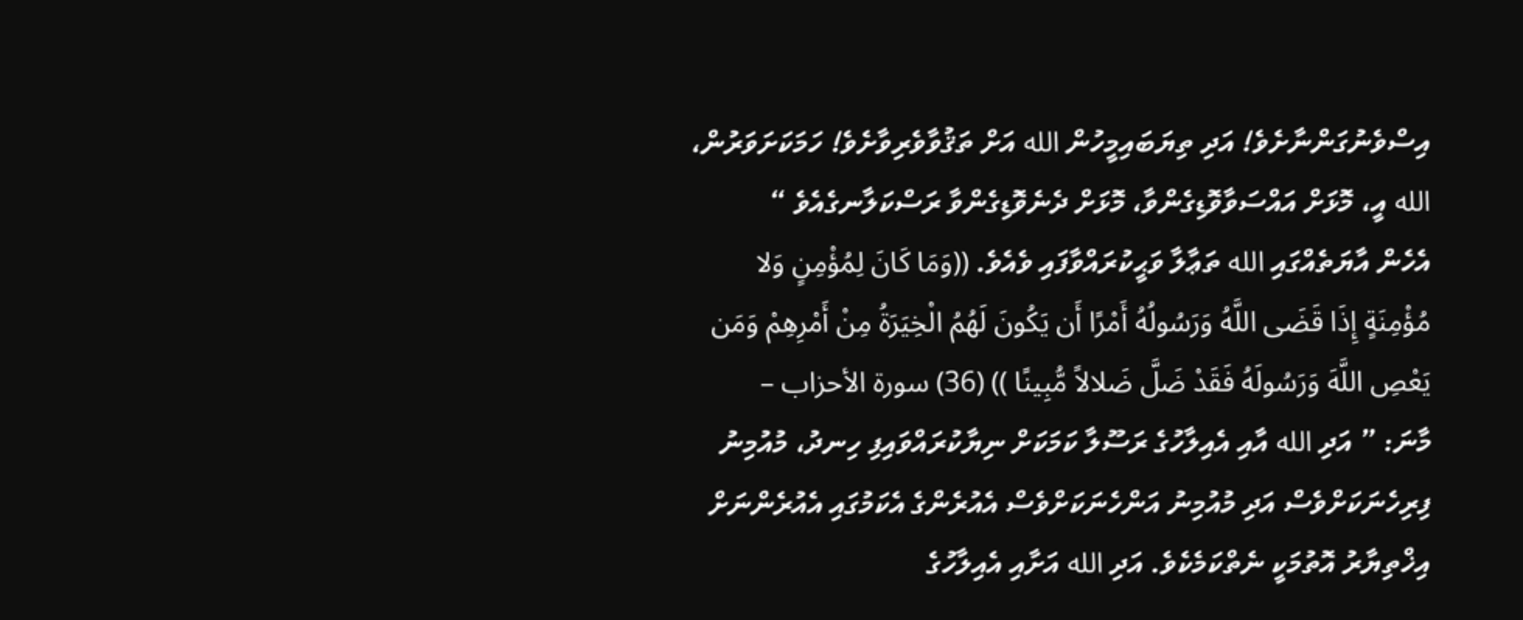އިސްވެނުގަންނާށެވެ! އަދި ތިޔަބައިމީހުން الله އަށް ތަޤުވާވެރިވާށެވެ! ހަމަކަށަވަރުން، الله އީ، މޮޅަށް އައްސަވާވޮޑިގެންވާ، މޮޅަށް ދެނެވޮޑިގެންވާ ރަސްކަލާނގެއެވެ “
އެހެން އާޔަތެއްގައި الله ތަޢާލާ ވަޙީކުރައްވާފައި ވެއެވެ. ((وَمَا كَانَ لِمُؤْمِنٍ وَلا مُؤْمِنَةٍ إِذَا قَضَى اللَّهُ وَرَسُولُهُ أَمْرًا أَن يَكُونَ لَهُمُ الْخِيَرَةُ مِنْ أَمْرِهِمْ وَمَن يَعْصِ اللَّهَ وَرَسُولَهُ فَقَدْ ضَلَّ ضَلالاً مُّبِينًا )) (36) سورة الأحزاب – މާނަ: ” އަދި الله އާއި އެއިލާހުގެ ރަސޫލާ ކަމަކަށް ނިޔާކުރައްވައިފި ހިނދު، މުއުމިނު ފިރިހެނަކަށްވެސް އަދި މުއުމިނު އަންހެނަކަށްވެސް އެއުރެންގެ އެކަމުގައި އެއުރެންނަށް އިޚްތިޔާރު އޮތުމަކީ ނެތްކަމެކެވެ. އަދި الله އަށާއި އެއިލާހުގެ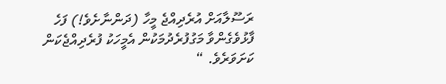ރަސޫލާއަށް އުރެދިއްޖެ މީހާ (ދަންނާށެވެ!) ފަހެ ފާޅުވެގެންވާ މަގުފުރެދުމަކުން އެމީހަކު ފުރެދިއްޖެކަން ކަށަވަރެވެ. “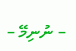– ނުނިމޭ –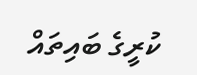ކުރީގެ ބައިތައް